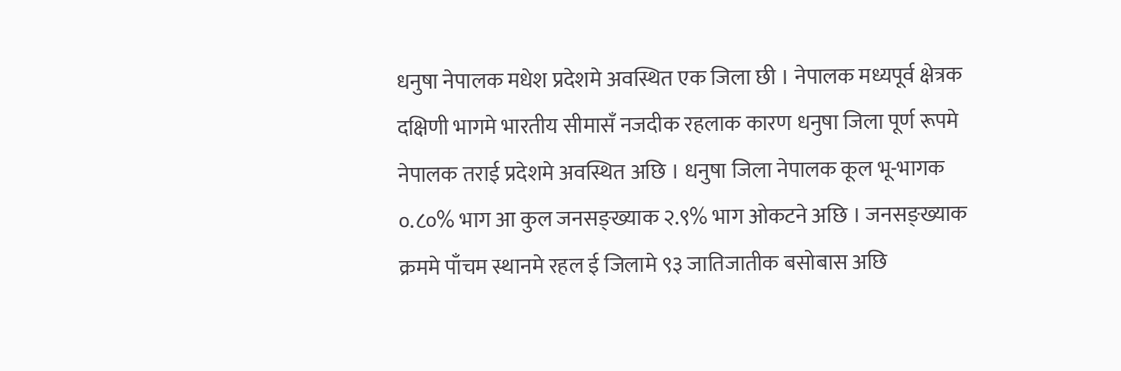धनुषा नेपालक मधेश प्रदेशमे अवस्थित एक जिला छी । नेपालक मध्यपूर्व क्षेत्रक दक्षिणी भागमे भारतीय सीमासँ नजदीक रहलाक कारण धनुषा जिला पूर्ण रूपमे नेपालक तराई प्रदेशमे अवस्थित अछि । धनुषा जिला नेपालक कूल भू-भागक ०.८०% भाग आ कुल जनसङ्ख्याक २.९% भाग ओकटने अछि । जनसङ्ख्याक क्रममे पाँचम स्थानमे रहल ई जिलामे ९३ जातिजातीक बसोबास अछि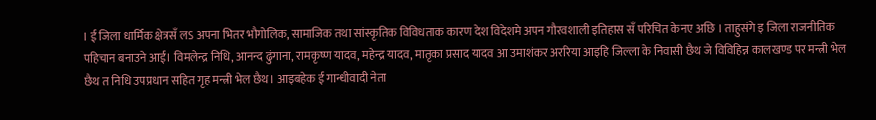। ई जिला धार्मिक क्षेत्रसँ लऽ अपना भितर भौगोलिक, सामाजिक तथा सांस्कृतिक विविधताक कारण देश विदेशमे अपन गौरवशाली इतिहास सँ परिचित केनए अछि । ताहुसंगे इ जिला राजनीतिक पहिचान बनाउने आई। विमलेन्द्र निधि, आनन्द ढुंगाना, रामकृष्ण यादव, महेन्द्र यादव, मातृका प्रसाद यादव आ उमाशंकर अररिया आइहि जिल्ला के निवासी छैथ जे विविहिन्न कालखण्ड पर मन्त्री भेल छैथ त निधि उपप्रधान सहित गृह मन्त्री भेल छैथ। आइबहेक ई गान्धीवादी नेता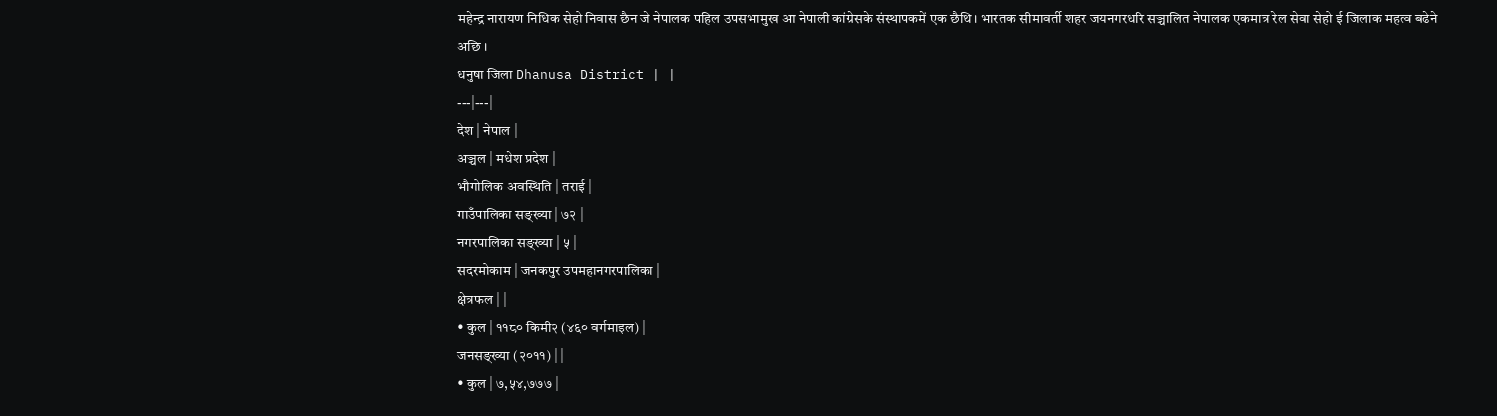महेन्द्र नारायण निधिक सेहो निवास छैन जे नेपालक पहिल उपसभामुख आ नेपाली कांग्रेसके संस्थापकमें एक छैथि। भारतक सीमावर्ती शहर जयनगरधरि सञ्चालित नेपालक एकमात्र रेल सेवा सेहो ई जिलाक महत्व बढेने अछि ।
धनुषा जिला Dhanusa District | |
---|---|
देश | नेपाल |
अञ्चल | मधेश प्रदेश |
भौगोलिक अवस्थिति | तराई |
गाउँपालिका सङ्ख्या | ७२ |
नगरपालिका सङ्ख्या | ५ |
सदरमोकाम | जनकपुर उपमहानगरपालिका |
क्षेत्रफल | |
• कुल | ११८० किमी२ (४६० वर्गमाइल) |
जनसङ्ख्या (२०११) | |
• कुल | ७,५४,७७७ |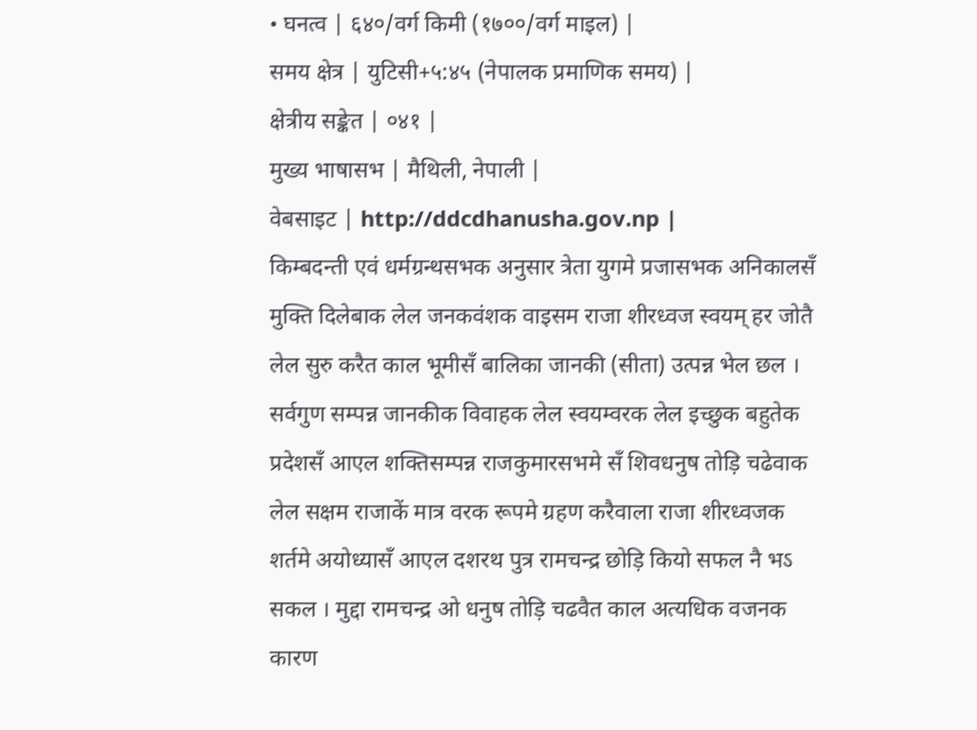• घनत्व | ६४०/वर्ग किमी (१७००/वर्ग माइल) |
समय क्षेत्र | युटिसी+५:४५ (नेपालक प्रमाणिक समय) |
क्षेत्रीय सङ्केत | ०४१ |
मुख्य भाषासभ | मैथिली, नेपाली |
वेबसाइट | http://ddcdhanusha.gov.np |
किम्बदन्ती एवं धर्मग्रन्थसभक अनुसार त्रेता युगमे प्रजासभक अनिकालसँ मुक्ति दिलेबाक लेल जनकवंशक वाइसम राजा शीरध्वज स्वयम् हर जोतै लेल सुरु करैत काल भूमीसँ बालिका जानकी (सीता) उत्पन्न भेल छल । सर्वगुण सम्पन्न जानकीक विवाहक लेल स्वयम्वरक लेल इच्छुक बहुतेक प्रदेशसँ आएल शक्तिसम्पन्न राजकुमारसभमे सँ शिवधनुष तोड़ि चढेवाक लेल सक्षम राजाकें मात्र वरक रूपमे ग्रहण करैवाला राजा शीरध्वजक शर्तमे अयोध्यासँ आएल दशरथ पुत्र रामचन्द्र छोड़ि कियो सफल नै भऽ सकल । मुद्दा रामचन्द्र ओ धनुष तोड़ि चढवैत काल अत्यधिक वजनक कारण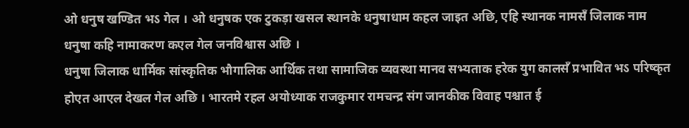ओ धनुष खण्डित भऽ गेल । ओ धनुषक एक टुकड़ा खसल स्थानके धनुषाधाम कहल जाइत अछि, एहि स्थानक नामसँ जिलाक नाम धनुषा कहि नामाकरण कएल गेल जनविश्वास अछि ।
धनुषा जिलाक धार्मिक सांस्कृतिक भौगालिक आर्थिक तथा सामाजिक व्यवस्था मानव सभ्यताक हरेक युग कालसँ प्रभावित भऽ परिष्कृत होएत आएल देखल गेल अछि । भारतमे रहल अयोध्याक राजकुमार रामचन्द्र संग जानकीक विवाह पश्चात ई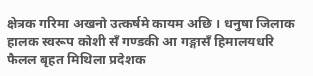क्षेत्रक गरिमा अखनो उत्कर्षमे कायम अछि । धनुषा जिलाक हालक स्वरूप कोशी सँ गण्डकी आ गङ्गासँ हिमालयधरि फैलल बृहत मिथिला प्रदेशक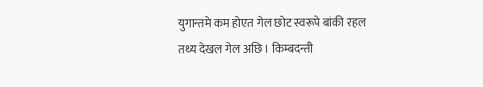युगान्तमे कम होएत गेल छोट स्वरूपे बांकी रहल तथ्य देखल गेल अछि । किम्बदन्ती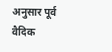अनुसार पूर्व वैदिक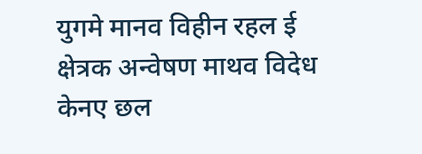युगमे मानव विहीन रहल ई क्षेत्रक अन्वेषण माथव विदेध केनए छल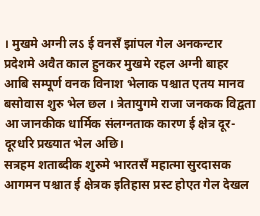। मुखमे अग्नी लऽ ई वनसँ झांपल गेल अनकन्टार प्रदेशमे अवैत काल हुनकर मुखमे रहल अग्नी बाहर आबि सम्पूर्ण वनक विनाश भेलाक पश्चात एतय मानव बसोवास शुरु भेल छल । त्रेतायुगमे राजा जनकक विद्वता आ जानकीक धार्मिक संलग्नताक कारण ई क्षेत्र दूर-दूरधरि प्रख्यात भेल अछि।
सत्रहम शताब्दीक शुरुमे भारतसँ महात्मा सुरदासक आगमन पश्चात ई क्षेत्रक इतिहास प्रस्ट होएत गेल देखल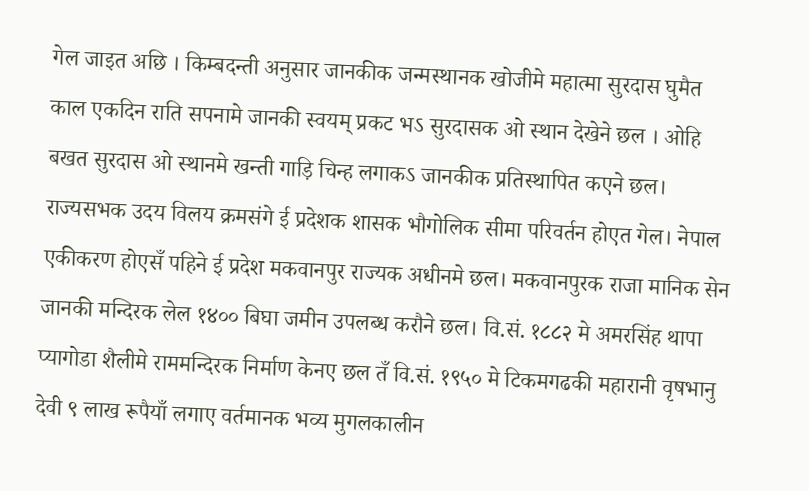गेल जाइत अछि । किम्बदन्ती अनुसार जानकीक जन्मस्थानक खोजीमे महात्मा सुरदास घुमैत काल एकदिन राति सपनामे जानकी स्वयम् प्रकट भऽ सुरदासक ओ स्थान देखेने छल । ओहि बखत सुरदास ओ स्थानमे खन्ती गाड़ि चिन्ह लगाकऽ जानकीक प्रतिस्थापित कएने छल। राज्यसभक उदय विलय क्रमसंगे ई प्रदेशक शासक भौगोलिक सीमा परिवर्तन होएत गेल। नेपाल एकीकरण होएसँ पहिने ई प्रदेश मकवानपुर राज्यक अधीनमे छल। मकवानपुरक राजा मानिक सेन जानकी मन्दिरक लेल १४०० बिघा जमीन उपलब्ध करौने छल। वि.सं. १८८२ मे अमरसिंह थापा प्यागोडा शैलीमे राममन्दिरक निर्माण केनए छल तँ वि.सं. १९५० मे टिकमगढकी महारानी वृषभानु देवी ९ लाख रूपैयाँ लगाए वर्तमानक भव्य मुगलकालीन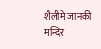शैलीमे जानकी मन्दिर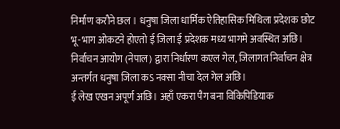निर्माण करौने छल । धनुषा जिला धार्मिक ऐतिहासिक मिथिला प्रदेशक छोट भू-भाग ओकटने होएतो ई जिला ई प्रदेशक मध्य भागमे अवस्थित अछि।
निर्वाचन आयोग (नेपाल) द्वारा निर्धारण कएल गेल, जिलागत निर्वाचन क्षेत्र अन्तर्गत धनुषा जिला कऽ नक्सा नीचा देल गेल अछि।
ई लेख एखन अपूर्ण अछि। अहाँ एकरा पैग बना विकिपिडियाक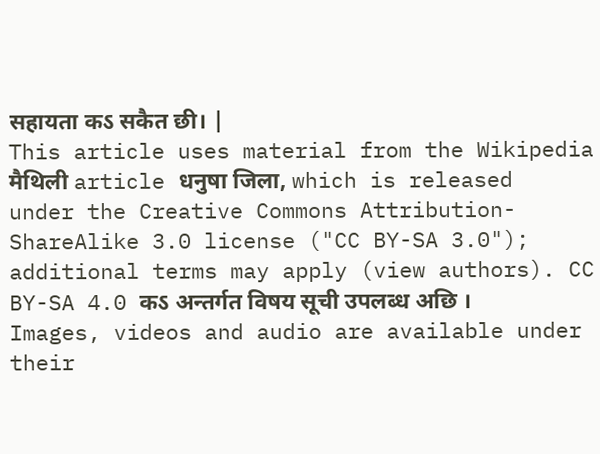सहायता कऽ सकैत छी। |
This article uses material from the Wikipedia मैथिली article धनुषा जिला, which is released under the Creative Commons Attribution-ShareAlike 3.0 license ("CC BY-SA 3.0"); additional terms may apply (view authors). CC BY-SA 4.0 कऽ अन्तर्गत विषय सूची उपलब्ध अछि । Images, videos and audio are available under their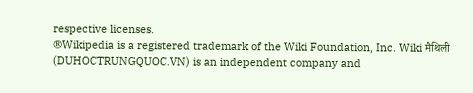respective licenses.
®Wikipedia is a registered trademark of the Wiki Foundation, Inc. Wiki मैथिली (DUHOCTRUNGQUOC.VN) is an independent company and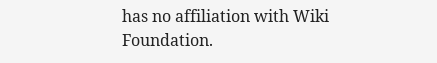has no affiliation with Wiki Foundation.